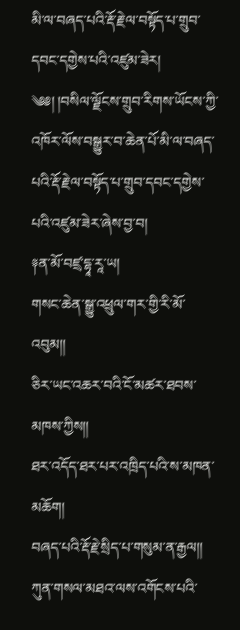མི་ལ་བཞད་པའི་རྡོ་རྗེ་ལ་བསྟོད་པ་གྲུབ་དབང་དགྱེས་པའི་འཛུམ་ཟེར།
༄༅། །བསིལ་ལྗོངས་གྲུབ་རིགས་ཡོངས་ཀྱི་འཁོར་ལོས་བསྒྱུར་བ་ཆེན་པོ་མི་ལ་བཞད་པའི་རྡོ་རྗེ་ལ་བསྟོད་པ་གྲུབ་དབང་དགྱེས་པའི་འཛུམ་ཟེར་ཞེས་བྱ་བ།
༈ན་མོ་བཛྲ་དྷཱ་རཱ་ཡ།
གསང་ཆེན་སྒྱུ་འཕྲུལ་གར་གྱི་རི་མོ་འབུམ།།
ཅིར་ཡང་འཆར་བའི་ངོ་མཚར་ཐབས་མཁས་ཀྱིས།།
ཐར་འདོད་ཐར་པར་འཁྲིད་པའི་ས་མཁན་མཆོག།
བཞད་པའི་རྡོ་རྗེ་སྲིད་པ་གསུམ་ན་རྒྱལ།།
ཀུན་གསལ་མཐའ་ལས་འགོངས་པའི་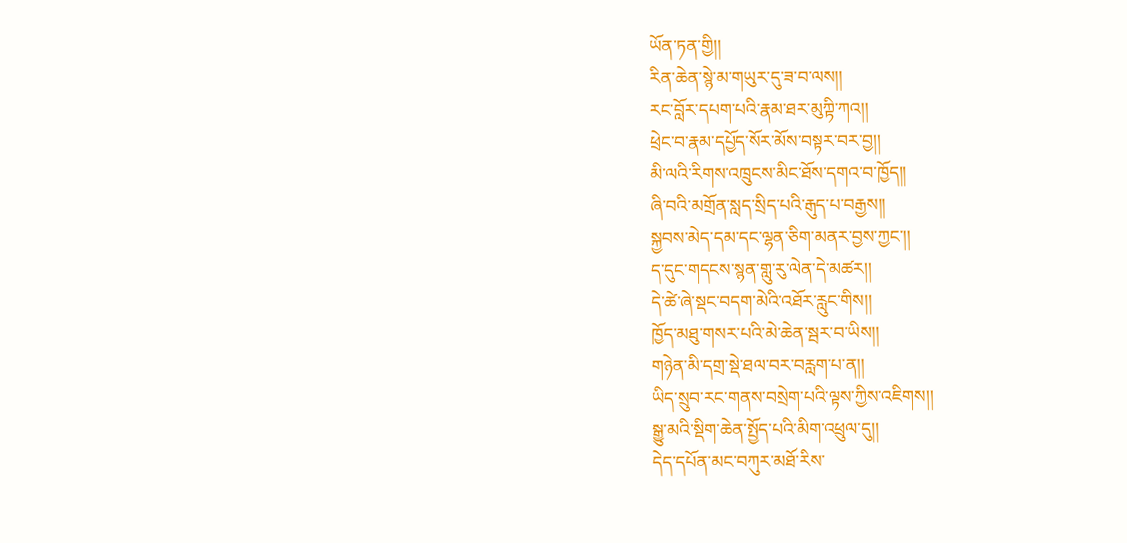ཡོན་ཏན་གྱི།།
རིན་ཆེན་སྙེ་མ་གཡུར་དུ་ཟ་བ་ལས།།
རང་བློར་དཔག་པའི་རྣམ་ཐར་མུཀྟི་ཀའ།།
ཕྲེང་བ་རྣམ་དཔྱོད་སོར་མོས་བསྟར་བར་བྱ།།
མི་ལའི་རིགས་འཁྲུངས་མིང་ཐོས་དགའ་བ་ཁྱོད།།
ཞི་བའི་མགྲོན་སླད་སྲིད་པའི་རྒུད་པ་བརྒྱས།།
སྐྱབས་མེད་དམ་དང་ལྷན་ཅིག་མནར་བྱས་ཀྱང་།།
ད་དུང་གདངས་སྙན་གླུ་རུ་ལེན་དེ་མཚར།།
དེ་ཚེ་ཞེ་སྡང་བདག་མེའི་འཐོར་རླུང་གིས།།
ཁྱོད་མཐུ་གསར་པའི་མེ་ཆེན་སྦར་བ་ཡིས།།
གཉེན་མི་དགྲ་སྡེ་ཐལ་བར་བརླག་པ་ན།།
ཡིད་སྲུབ་རང་གནས་བསྲེག་པའི་ལྟས་ཀྱིས་འཇིགས།།
སྒྱུ་མའི་སྡིག་ཆེན་སྤྱོད་པའི་མིག་འཕྲུལ་དུ།།
དེད་དཔོན་མང་བཀུར་མཐོ་རིས་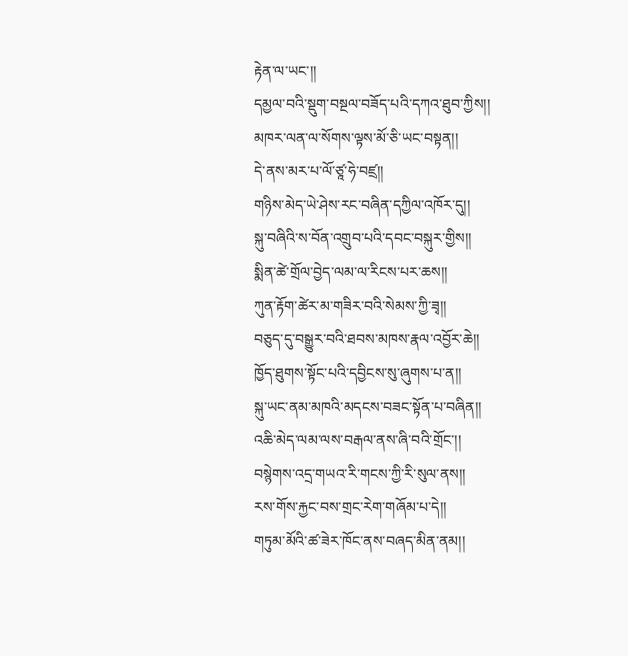རྟེན་ལ་ཡང་།།
དམྱལ་བའི་སྡུག་བསྔལ་བཟོད་པའི་དཀའ་ཐུབ་ཀྱིས།།
མཁར་ལན་ལ་སོགས་ལྟས་མོ་ཅི་ཡང་བསྟན།།
དེ་ནས་མར་པ་ལོ་ཙཱ་ཧེ་བཛྲ།།
གཉིས་མེད་ཡེ་ཤེས་རང་བཞིན་དཀྱིལ་འཁོར་དུ།།
སྐུ་བཞིའི་ས་བོན་འགྲུབ་པའི་དབང་བསྐུར་གྱིས།།
སྨིན་ཚེ་གྲོལ་བྱེད་ལམ་ལ་རིངས་པར་ཆས།།
ཀུན་རྟོག་ཚེར་མ་གཟིར་བའི་སེམས་ཀྱི་ཟྭ།།
བཅུད་དུ་བསྒྱུར་བའི་ཐབས་མཁས་རྣལ་འབྱོར་ཆེ།།
ཁྱོད་ཐུགས་སྟོང་པའི་དབྱིངས་སུ་ཞུགས་པ་ན།།
སྐུ་ཡང་ནམ་མཁའི་མདངས་བཟང་སྟོན་པ་བཞིན།།
འཆི་མེད་ལམ་ལས་བརྒལ་ནས་ཞི་བའི་གྲོང་།།
བསྙེགས་འདྲ་གཡའ་རི་གངས་ཀྱི་རི་སུལ་ནས།།
རས་གོས་རྐྱང་བས་གྲང་རེག་གཞོམ་པ་དེ།།
གཏུམ་མོའི་ཚ་ཟེར་ཁོང་ནས་བཞད་མིན་ནམ།།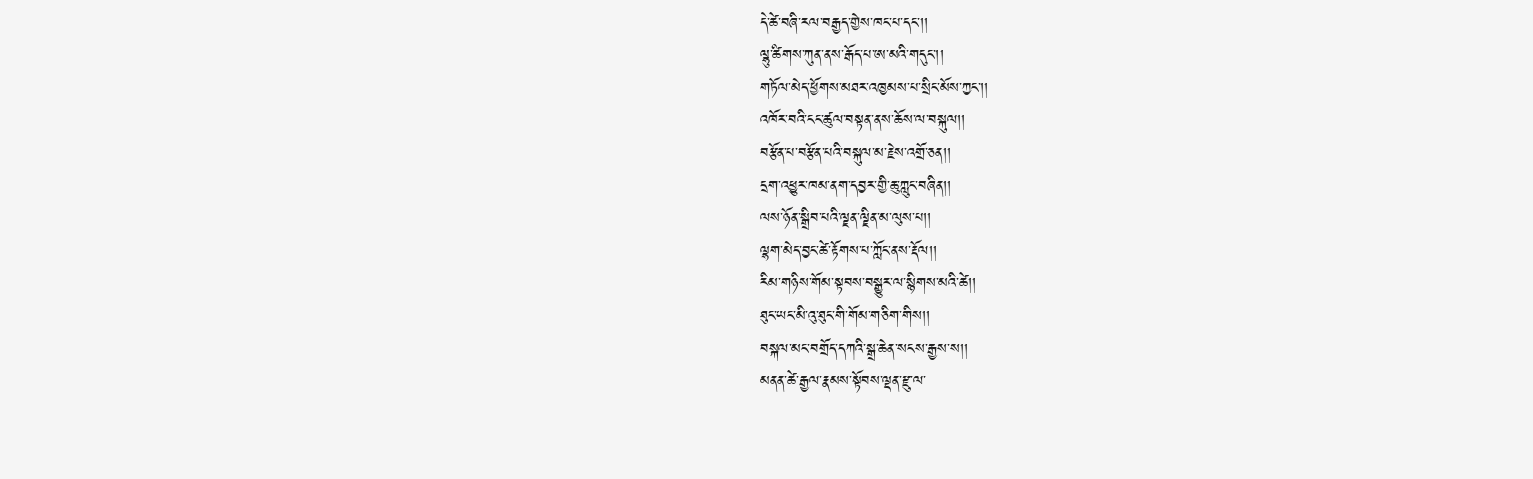དེ་ཚེ་བཞི་རལ་བརྒྱད་གྱེས་ཁང་པ་དང་།།
ལྷུ་ཚིགས་ཀུན་ནས་རྒོད་པ་ཨ་མའི་གདུང་།།
གཏོལ་མེད་ཕྱོགས་མཐར་འཁྱམས་པ་སྲིང་མོས་ཀྱང་།།
འཁོར་བའི་ངང་ཚུལ་བསྟན་ནས་ཆོས་ལ་བསྐུལ།།
བརྩོན་པ་བརྩོན་པའི་བསྐུལ་མ་རྗེས་འགྲོ་ཅན།།
དྲག་འཕྱུར་ཁམ་ནག་དབྱར་གྱི་ཆུ་ཀླུང་བཞིན།།
ལས་ཉོན་སྒྲིབ་པའི་ལྗན་ལྗིན་མ་ལུས་པ།།
ལྷག་མེད་བྱང་ཚེ་རྟོགས་པ་ཀློང་ནས་རྡོལ།།
རིམ་གཉིས་གོམ་སྟབས་བསྒྱུར་ལ་སྙིགས་མའི་ཚེ།།
ཐུང་ཡང་མི་འུ་ཐུང་གི་གོམ་གཅིག་གིས།།
བསྐལ་མང་བགྲོད་དཀའི་སྒྲ་ཆེན་སངས་རྒྱས་ས།།
མནན་ཚེ་རྒྱལ་རྣམས་སྟོབས་ལྡན་རྫུ་ལ་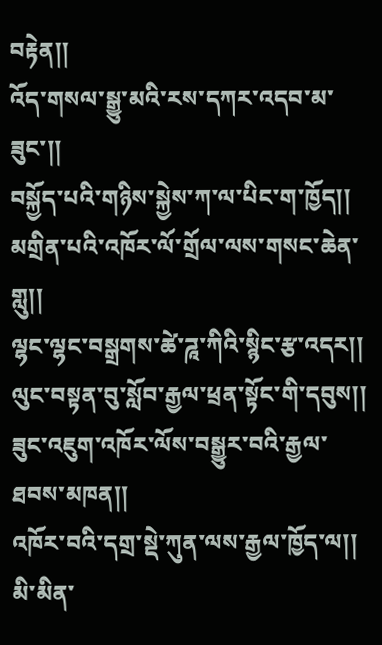བརྟེན།།
འོད་གསལ་སྒྱུ་མའི་རས་དཀར་འདབ་མ་ཟུང་།།
བསྐྱོད་པའི་གཉིས་སྐྱེས་ཀ་ལ་པིང་ག་ཁྱོད།།
མགྲིན་པའི་འཁོར་ལོ་གྲོལ་ལས་གསང་ཆེན་གླུ།།
ལྷང་ལྷང་བསྒྲགས་ཚེ་ཌཱ་ཀིའི་སྙིང་རྩ་འདར།།
ལུང་བསྟན་བུ་སློབ་རྒྱལ་ཕྲན་སྟོང་གི་དབུས།།
ཟུང་འཇུག་འཁོར་ལོས་བསྒྱུར་བའི་རྒྱལ་ཐབས་མཁན།།
འཁོར་བའི་དགྲ་སྡེ་ཀུན་ལས་རྒྱལ་ཁྱོད་ལ།།
མི་མིན་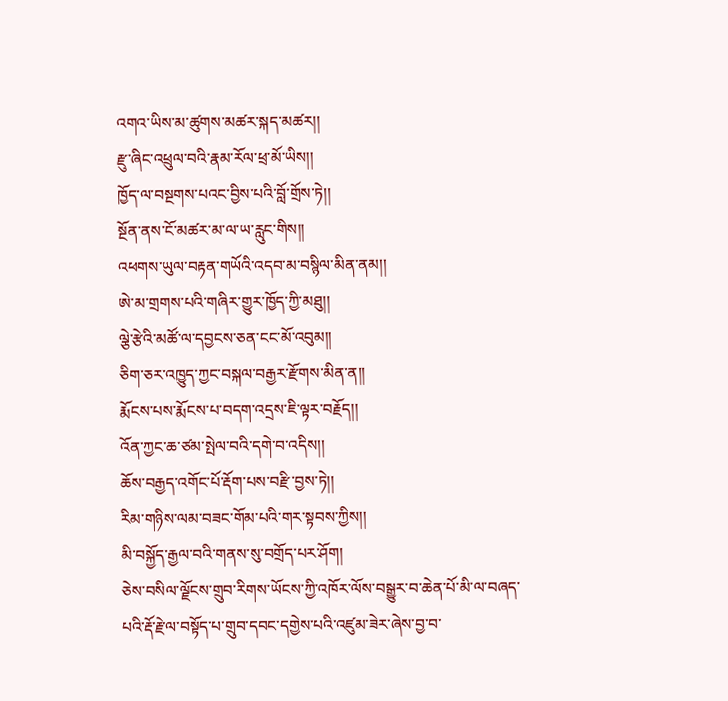འགའ་ཡིས་མ་ཚུགས་མཚར་སྐད་མཚར།།
རྫུ་ཞིང་འཕྲུལ་བའི་རྣམ་རོལ་ཕྲ་མོ་ཡིས།།
ཁྱོད་ལ་བསྔགས་པའང་བྱིས་པའི་བློ་གྲོས་ཏེ།།
སྔོན་ནས་ངོ་མཚར་མ་ལ་ཡ་རླུང་གིས།།
འཕགས་ཡུལ་བརྟན་གཡོའི་འདབ་མ་བསྙིལ་མིན་ནམ།།
ཨེ་མ་གྲགས་པའི་གཞིར་གྱུར་ཁྱོད་ཀྱི་མཐུ།།
ལྕེ་རྩེའི་མཚོ་ལ་དབྱངས་ཅན་ངང་མོ་འབུམ།།
ཅིག་ཅར་འཁྱུད་ཀྱང་བསྐལ་བརྒྱར་རྫོགས་མིན་ན།།
རྨོངས་པས་རྨོངས་པ་བདག་འདྲས་ཇི་ལྟར་བརྗོད།།
འོན་ཀྱང་ཆ་ཙམ་སྤེལ་བའི་དགེ་བ་འདིས།།
ཆོས་བརྒྱད་འགོང་པོ་རྡོག་པས་བརྫི་བྱས་ཏེ།།
རིམ་གཉིས་ལམ་བཟང་གོམ་པའི་གར་སྟབས་ཀྱིས།།
མི་བསྐྱོད་རྒྱལ་བའི་གནས་སུ་བགྲོད་པར་ཤོག།
ཅེས་བསིལ་ལྗོངས་གྲུབ་རིགས་ཡོངས་ཀྱི་འཁོར་ལོས་བསྒྱུར་བ་ཆེན་པོ་མི་ལ་བཞད་པའི་རྡོ་རྗེ་ལ་བསྟོད་པ་གྲུབ་དབང་དགྱེས་པའི་འཛུམ་ཟེར་ཞེས་བྱ་བ་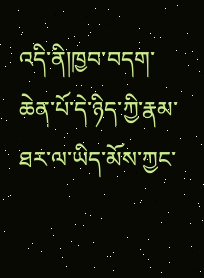འདི་ནི།ཁྱབ་བདག་ཆེན་པོ་དེ་ཉིད་ཀྱི་རྣམ་ཐར་ལ་ཡིད་མོས་ཀྱང་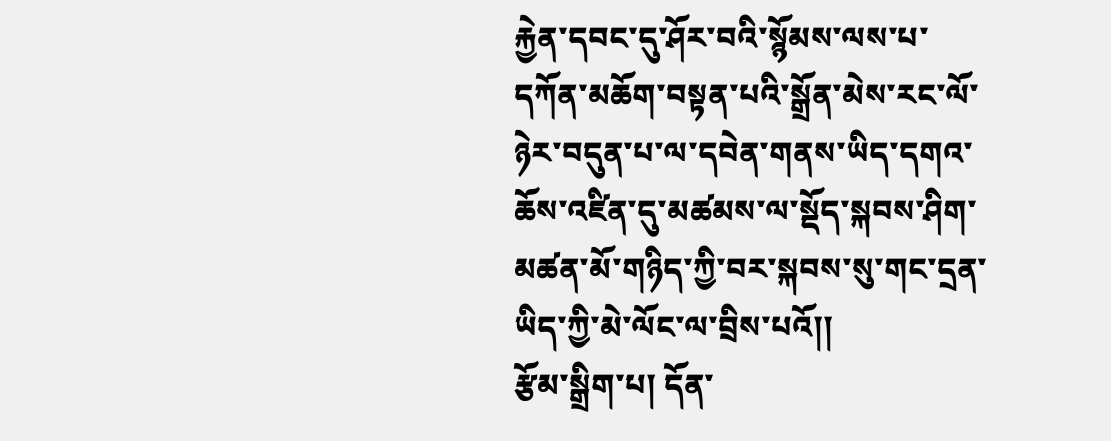རྐྱེན་དབང་དུ་ཤོར་བའི་སྙོམས་ལས་པ་དཀོན་མཆོག་བསྟན་པའི་སྒྲོན་མེས་རང་ལོ་ཉེར་བདུན་པ་ལ་དབེན་གནས་ཡིད་དགའ་ཆོས་འཛིན་དུ་མཚམས་ལ་སྡོད་སྐབས་ཤིག་མཚན་མོ་གཉིད་ཀྱི་བར་སྐབས་སུ་གང་དྲན་ཡིད་ཀྱི་མེ་ལོང་ལ་བྲིས་པའོ།།
རྩོམ་སྒྲིག་པ། དོན་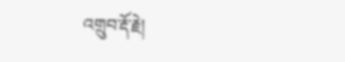འགྲུབ་རྡོ་རྗེ།